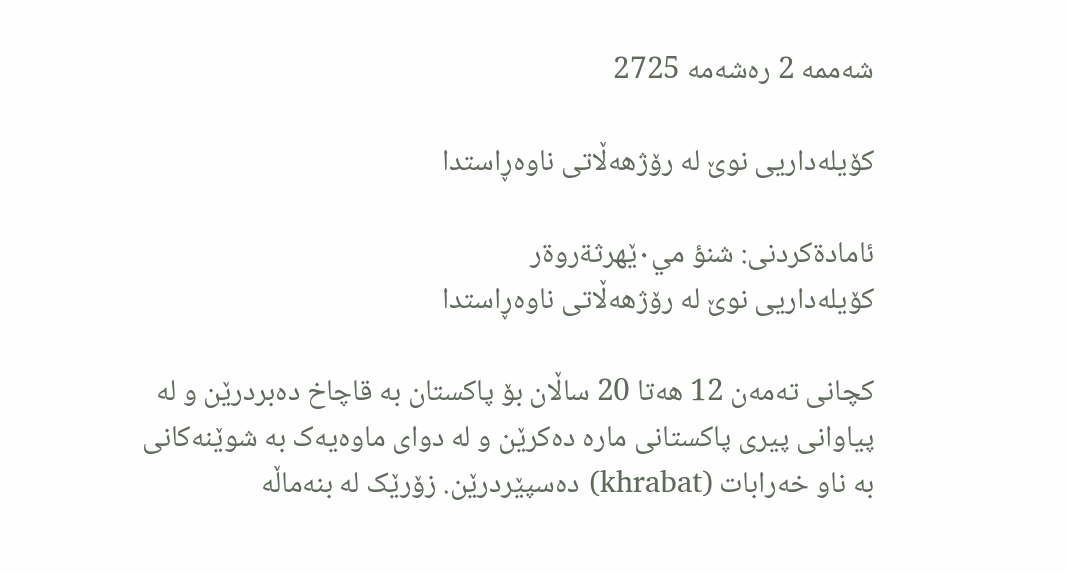شه‌ممه‌ 2 ره‌شه‌مه 2725

کۆیله‌داریی‌ نوێ‌ له‌ رۆژهه‌ڵاتی‌ ناوه‌‌ڕاستدا

ئامادةکردنى: شنؤ مي٠ێهرثةروةر
کۆیله‌داریی‌ نوێ‌ له‌ رۆژهه‌ڵاتی‌ ناوه‌‌ڕاستدا

کچانی‌ ته‌مه‌ن 12 هه‌تا 20 ساڵان بۆ پاکستان به‌ قاچاخ ده‌بردرێن ‌و له‌ پیاوانی‌ پیری‌ پاکستانی‌ ماره‌ ده‌کرێن‌ و له‌ دوای‌ ماوه‌یه‌ک به‌ شوێنه‌کانی‌ به‌ ناو خه‌رابات (khrabat) ده‌سپێردرێن. زۆرێک له‌ بنه‌ماڵه‌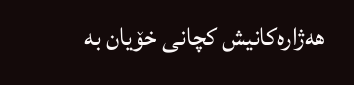هه‌ژاره‌کانیش کچانی‌ خۆیان به‌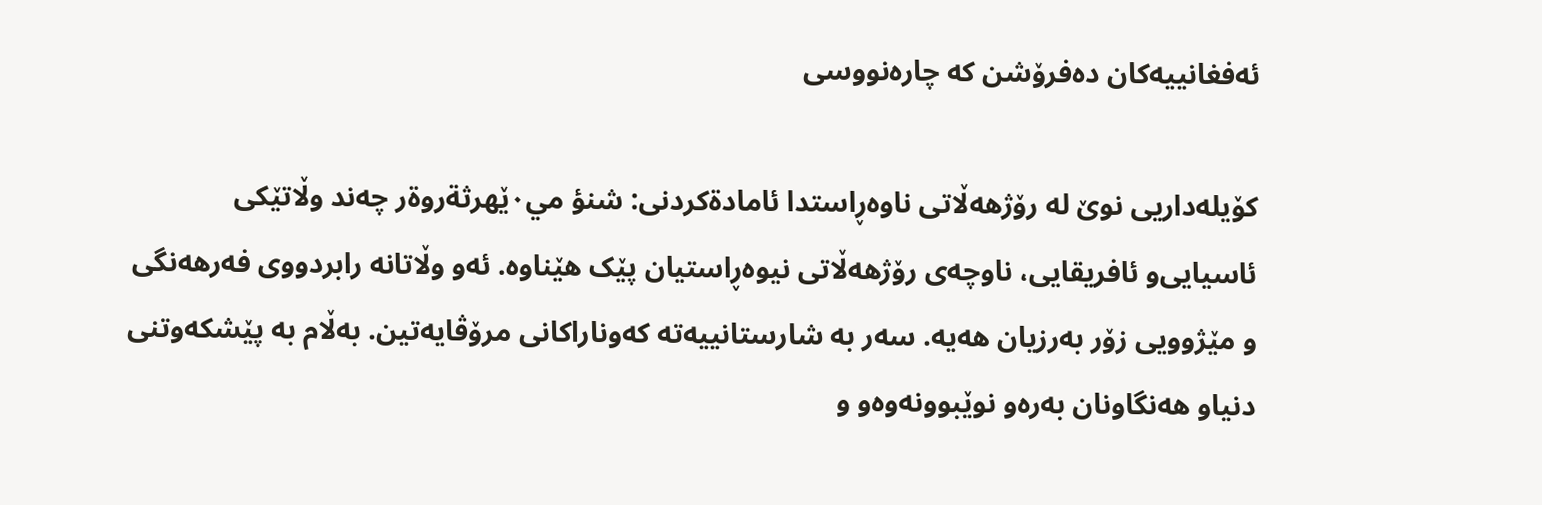ئه‌فغانییه‌کان ده‌فرۆشن که‌ چاره‌نووسی‌

کۆیله‌داریی‌ نوێ‌ له‌ رۆژهه‌ڵاتی‌ ناوه‌‌ڕاستدا ئامادةکردنى: شنؤ مي٠ێهرثةروةر چه‌ند وڵاتێکی‌ ئاسیایی‌‌و ئافریقایی‌، ناوچه‌ی‌ رۆژهه‌ڵاتى نیوه‌‌ڕاستیان پێک هێناوه‌. ئه‌و وڵاتانه‌ رابردووی‌ فه‌رهه‌نگی و مێژوویی‌ زۆر به‌رزیان هه‌یه‌. سه‌ر به‌ شارستانییه‌ته‌ که‌وناراکانی‌ مرۆڤایه‌تین. به‌ڵام به‌ پێشکه‌وتنی‌ دنیا‌و هه‌نگاونان به‌ره‌و نوێبوونه‌وه‌‌و و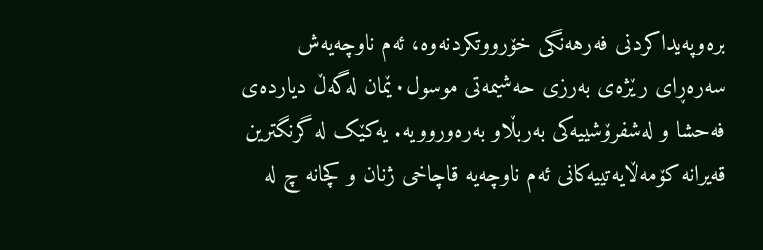بره‌وپه‌یداکردنی ‌فه‌رهه‌نگی‌ خۆرووتکردنه‌وه‌، ئه‌م ناوچه‌یه‌ش سه‌ره‌‌ڕای‌ رێژه‌ی‌ به‌رزی‌ حه‌شیمه‌تی‌ موسول٠ێمان له‌گه‌ڵ‌ دیارده‌ی‌ فه‌حشا ‌و له‌شفرۆشییه‌کی‌ به‌ربڵاو به‌ره‌وروویه‌. یه‌کێک له‌ گرنگترین قه‌یرانه‌ کۆمه‌ڵایه‌تییه‌کانی‌ ئه‌م ناوچه‌یه‌ قاچاخی‌ ژنان ‌و کچانه‌ چ له‌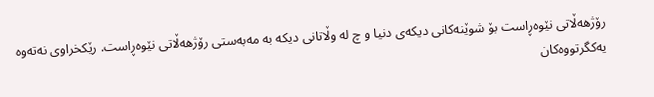رۆژهه‌ڵاتی‌ نێوه‌‌ڕاست بۆ شوێنه‌کانی‌ دیکه‌ی‌ دنیا ‌و چ له‌ وڵاتانی‌ دیکه‌ به‌ مه‌به‌ستی‌ رۆژهه‌ڵاتی‌ نێوه‌‌ڕاست. رێکخراوی‌ نه‌ته‌وه‌ یه‌کگرتووه‌کان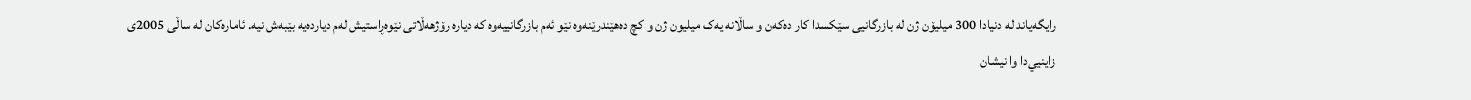رایگه‌یاند له‌ دنیادا 300 میلیۆن ژن له‌ بازرگانیی‌ سێکسدا کار ده‌که‌ن‌ و ساڵانه‌ یه‌ک میلیون ژن ‌و کچ ده‌هێندرێنه‌وه‌ نێو ئه‌م بازرگانییه‌وه‌ که‌ دیاره‌ رۆژهه‌ڵاتی‌ نێوه‌‌ڕاستیش له‌م دیارده‌یه‌ بێبه‌ش نیه‌. ئاماره‌کان له‌ ساڵی‌ 2005ی‌ زاینيي‌دا وا نیشان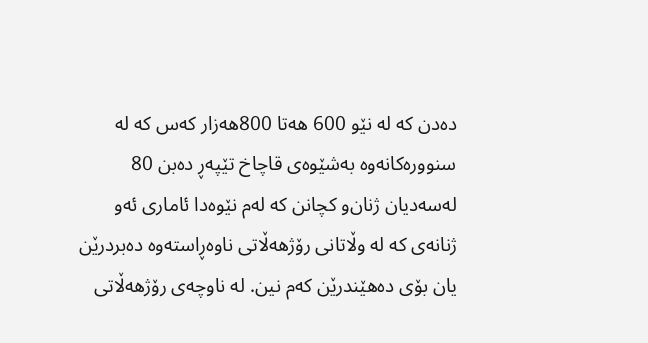ده‌دن که‌ له‌ نێو 600 هه‌تا 800هه‌زار که‌س که‌ له‌ سنووره‌کانه‌وه‌ به‌شێوه‌ی‌ قاچاخ تێپه‌‌ڕ ده‌بن 80 له‌سه‌دیان ژنان‌و کچانن که‌ له‌م نێوه‌دا ئاماری‌ ئه‌و ژنانه‌ی‌ که‌ له‌ وڵاتانی‌ رۆژهه‌ڵاتی‌ ناوه‌‌ڕاسته‌وه‌ ده‌بردرێن یان بۆی‌ ده‌هێندرێن که‌م نین. له‌ ناوچه‌ی‌ رۆژهه‌ڵاتی‌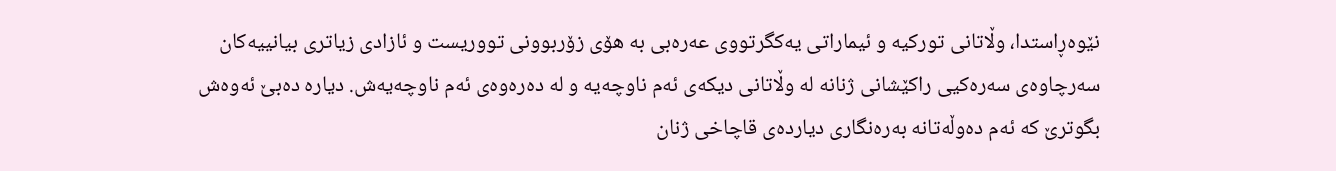نێوه‌‌ڕاستدا، وڵاتانی‌ تورکیه‌ و ئیماراتی‌ یه‌کگرتووی‌ عه‌ره‌بی‌ به‌ هۆی‌ زۆربوونی‌ تووریست و ئازادی‌ زیاتری‌ بیانییه‌کان سه‌رچاوه‌ی‌ سه‌ره‌کیی‌ راکێشانی‌ ژنانه‌ له‌ وڵاتانی‌ دیکه‌ی‌ ئه‌م ناوچه‌یه ‌و له‌ ده‌ره‌وه‌ی‌ ئه‌م ناوچه‌یه‌ش. دیاره‌ ده‌بێ‌ ئه‌وه‌ش بگوترێ‌ که‌ ئه‌م ده‌وڵه‌تانه‌ به‌ره‌نگاری‌ دیارده‌ی‌ قاچاخی‌ ژنان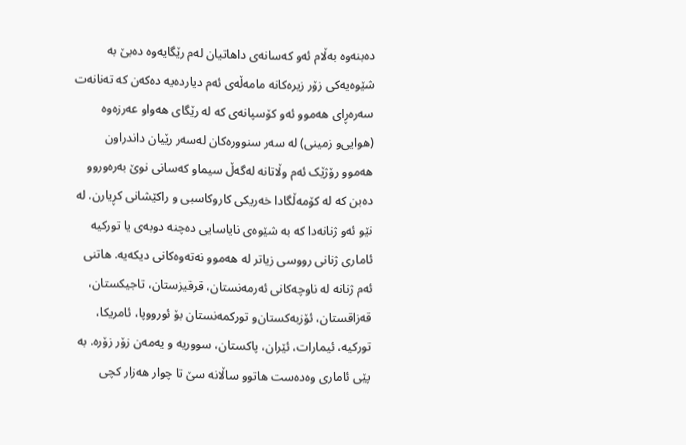ده‌بنه‌وه‌ به‌ڵام ئه‌و که‌سانه‌ی‌ داهاتیان له‌م رێگایه‌وه‌ ده‌بێ‌ به‌ شێوه‌یه‌کی‌ زۆر زیره‌کانه‌ مامه‌ڵه‌ی‌ ئه‌م دیارده‌یه‌ ده‌که‌ن که‌ ته‌نانه‌ت سه‌ره‌‌ڕای‌ هه‌موو ئه‌و کۆسپانه‌ی‌ که‌ له‌ رێگای‌ هه‌وا‌و عه‌رزه‌وه‌ (هوایی‌‌و زمینی‌) له‌ سه‌ر سنووره‌کان له‌سه‌ر رێیان داندراون هه‌موو رۆژێک ئه‌م وڵاتانه‌ له‌گه‌ڵ‌ سیما‌و که‌سانی‌ نوێ‌ به‌ره‌وروو ده‌بن که‌ له‌ کۆمه‌ڵگادا خه‌ریکی‌ کاروکاسبی ‌و راکێشانی‌ کڕیارن. له‌ نێو ئه‌و ژنانه‌دا که‌ به‌ شێوه‌ی‌ نایاسایی‌ ده‌چنه‌ دوبه‌ی‌ یا تورکیه‌ ئاماری‌ ژنانی‌ رووسی‌ زیاتر له‌ هه‌موو نه‌ته‌وه‌کانی‌ دیکه‌یه‌. هاتنی‌ ئه‌م ژنانه‌ له‌ ناوچه‌کانی‌ ئه‌رمه‌نستان، قرقیزستان، تاجیکستان، قه‌زاقستان، ئۆزبه‌کستان‌و تورکمه‌نستان بۆ ئورووپا، ئامریکا، تورکیه‌، ئیمارات، ئێران، پاکستان، سووریه و یه‌مه‌ن زۆر زۆره‌. به‌ پێی‌ ئاماری‌ وه‌ده‌ست هاتوو ساڵانه‌ سێ‌ تا چوار هه‌زار کچی‌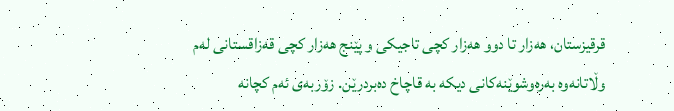قرقیزستان، هه‌زار تا دوو هه‌زار کچی‌ تاجیکی ‌و پێنج هه‌زار کچی‌ قه‌زاقستانی‌ له‌م وڵاتانه‌وه‌ به‌ره‌وشوێنه‌کانی‌ دیکه‌ به‌ قاچاخ ده‌بردرێن. زۆربه‌ی‌ ئه‌م کچانه‌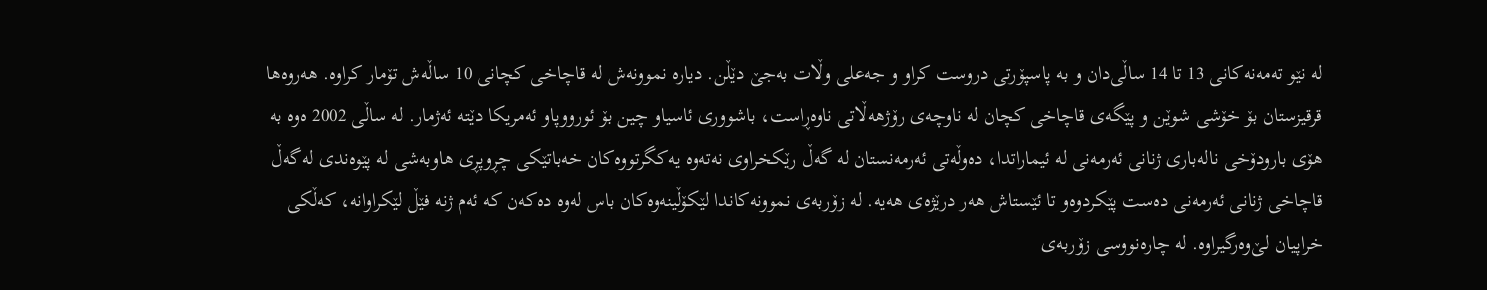له‌ نێو ته‌مه‌نه‌کانی‌ 13 تا 14 ساڵی‌دان‌ و به‌ پاسپۆرتی‌ دروست کراو‌ و جه‌علی‌ وڵات به‌جێ‌ دێڵن. دیاره‌ نموونه‌ش له‌ قاچاخی‌ کچانی‌ 10 ساڵه‌ش تۆمار کراوه‌. هه‌روه‌ها قرقیزستان بۆ خۆشی‌ شوێن‌ و پێگه‌ی‌ قاچاخی‌ کچان له‌ ناوچه‌ی‌ رۆژهه‌ڵاتی‌ ناوه‌‌ڕاست، باشووری‌ ئاسیا‌و چین بۆ ئورووپا‌و ئه‌مریکا دێته‌ ئه‌ژمار. له‌ ساڵی‌ 2002 ه‌وه‌ به‌ هۆی‌ بارودۆخی‌ ناله‌باری‌ ژنانی‌ ئه‌رمه‌نی‌ له‌ ئیماراتدا، ده‌وڵه‌تی‌ ئه‌رمه‌نستان له‌ گه‌ڵ‌ رێکخراوی‌ نه‌ته‌وه‌ یه‌کگرتووه‌کان خه‌باتێکی‌ چڕ‌وپڕی‌ هاوبه‌شی‌ له‌ پێوه‌ندی‌ له‌گه‌ڵ‌ قاچاخی‌ ژنانی‌ ئه‌رمه‌نی‌ ده‌ست پێکردوه‌‌و تا ئێستاش هه‌ر درێژه‌ی‌ هه‌یه‌. له‌ زۆربه‌ی‌ نموونه‌کاندا لێکۆڵینه‌وه‌کان باس له‌وه ده‌که‌ن که‌ ئه‌م ژنه‌ فێڵ‌ لێکراوانه‌، که‌ڵکی‌ خراپیان لـێ‌وه‌رگیراوه‌. له‌ چاره‌نووسی‌ زۆربه‌ی‌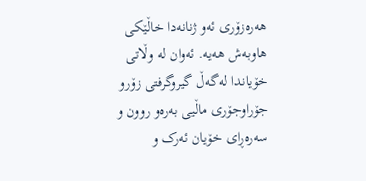هه‌ره‌زۆری‌ ئه‌و ژنانه‌دا خاڵێکی‌ هاوبه‌ش هه‌یه‌. ئه‌وان له‌ وڵاتی‌ خۆیاندا له‌گه‌ڵ‌ گیروگرفتی‌ زۆر‌و جۆراوجۆری‌ ماڵیی‌ به‌ره‌و روون و سه‌ره‌‌ڕای‌ خۆیان ئه‌رک ‌و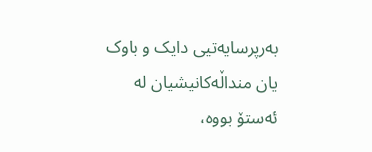به‌رپرسایه‌تیی‌ دایک‌ و باوک یان منداڵه‌کانیشیان له‌ ئه‌ستۆ بووه‌،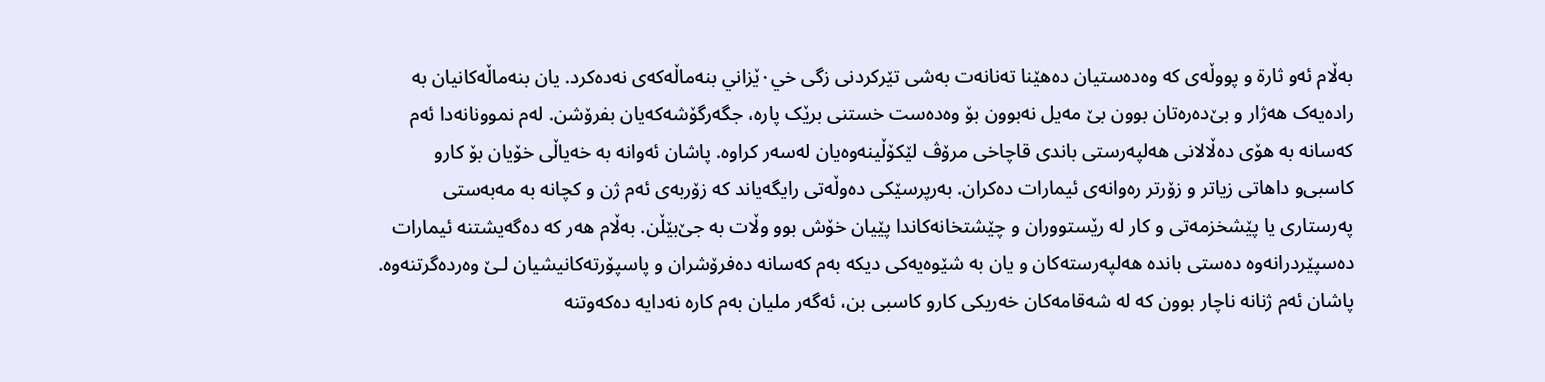به‌ڵام ئه‌و ثارة و پووڵه‌ی‌ که‌ وه‌ده‌ستیان ده‌هێنا ته‌نانه‌ت به‌شی‌ تێرکردنی‌ زگی‌ خي٠ێزاني بنه‌ماڵه‌که‌ی‌ نه‌ده‌کرد. یان بنه‌ماڵه‌کانیان به‌ راده‌یه‌ک هه‌ژار ‌و بێ‌ده‌ره‌تان بوون بێ‌ مه‌یل نه‌بوون بۆ وه‌ده‌ست خستنی‌ برێک پاره‌، جگه‌رگۆشه‌که‌یان بفرۆشن. له‌م نموونانه‌دا ئه‌م که‌سانه‌ به‌ هۆی‌ ده‌ڵالانی‌ هه‌لپه‌رستی‌ باندی‌ قاچاخی‌ مرۆڤ لێکۆڵینه‌وه‌یان له‌سه‌ر کراوه‌. پاشان ئه‌وانه‌ به‌ خه‌یاڵی‌ خۆیان بۆ کار‌و کاسبی‌‌و داهاتی‌ زیاتر ‌و زۆرتر ره‌وانه‌ی‌ ئیمارات ده‌کران. به‌رپرسێکی‌ ده‌وڵه‌تی‌ رایگه‌یاند که‌ زۆربه‌ی‌ ئه‌م ژن ‌و کچانه‌ به‌ مه‌به‌ستی‌ په‌رستاری‌ یا پێشخزمه‌تی‌ و کار له‌ رێستووران ‌و چێشتخانه‌کاندا پێیان خۆش بوو وڵات به جێ‌بێڵن. به‌ڵام هه‌ر که‌ ده‌گه‌یشتنه‌ ئیمارات ده‌سپێردرانه‌وه‌ ده‌ستی‌ بانده‌ هه‌لپه‌رسته‌کان‌ و یان به‌ شێوه‌یه‌کی‌ دیکه‌ به‌م که‌سانه‌ ده‌فرۆشران ‌و پاسپۆرته‌کانیشیان لـێ‌ وه‌رده‌گرتنه‌وه‌.
پاشان ئه‌م ژنانه‌ ناچار بوون که‌ له‌ شه‌قامه‌کان خه‌ریکی‌ کار‌و کاسبی‌ بن، ئه‌گه‌ر ملیان به‌م کاره‌ نه‌دایه‌ ده‌که‌وتنه‌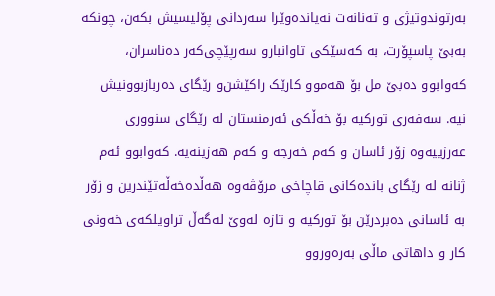به‌رتوندوتیژی ‌و ته‌نانه‌ت نه‌یانده‌وێرا سه‌ردانی‌ پۆلیسیش بکه‌ن، چونکه‌ به‌بێ‌ پاسپۆرت، به‌ که‌سێکی‌ تاوانبار‌و سه‌رپێچی‌که‌ر ده‌ناسران، که‌وابوو ده‌بێ‌ مل بۆ هه‌موو کارێک راکێشن‌و رێگای‌ ده‌ربازبوونیش نیه‌. سه‌فه‌ری‌ تورکیه‌ بۆ خه‌ڵکی‌ ئه‌رمنستان له‌ رێگای‌ سنووری‌ عه‌رزییه‌وه‌ زۆر ئاسان‌ و که‌م خه‌رجه ‌و که‌م هه‌زینه‌یه‌. که‌وابوو ئه‌م ژنانه‌ له‌ رێگای‌ بانده‌کانی‌ قاچاخی‌ مرۆڤه‌وه‌ هه‌ڵده‌خه‌ڵه‌تێندرین ‌و زۆر به‌ ئاسانی‌ ده‌بردرێن بۆ تورکیه ‌و تازه‌ له‌وێ‌ له‌گه‌ڵ‌ تراویلکه‌ی‌ خه‌ونی‌ کار‌ و داهاتی‌ ماڵی‌ به‌ره‌وروو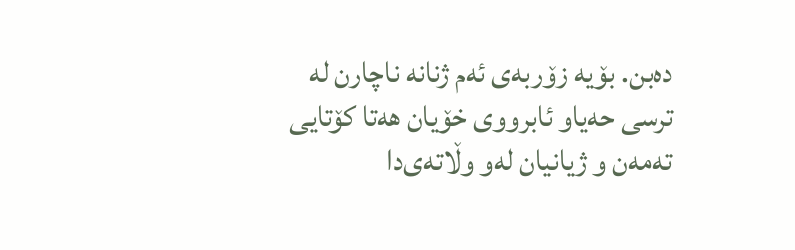ده‌بن. بۆیه‌ زۆربه‌ی‌ ئه‌م ژنانه‌ ناچارن له‌ ترسی‌ حه‌یا‌و ئابرووی‌ خۆیان هه‌تا کۆتایی‌ ته‌مه‌ن‌ و ژیانیان له‌و وڵاته‌ی‌دا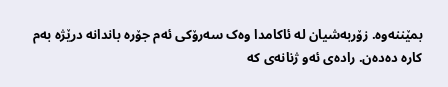بمێننه‌وه‌. زۆربه‌شیان له‌ ئاکامدا وه‌ک سه‌رۆکی‌ ئه‌م جۆره‌ باندانه‌ درێژه‌ به‌م کاره‌ ده‌ده‌ن. راده‌ی‌ ئه‌و ژنانه‌ی‌ که‌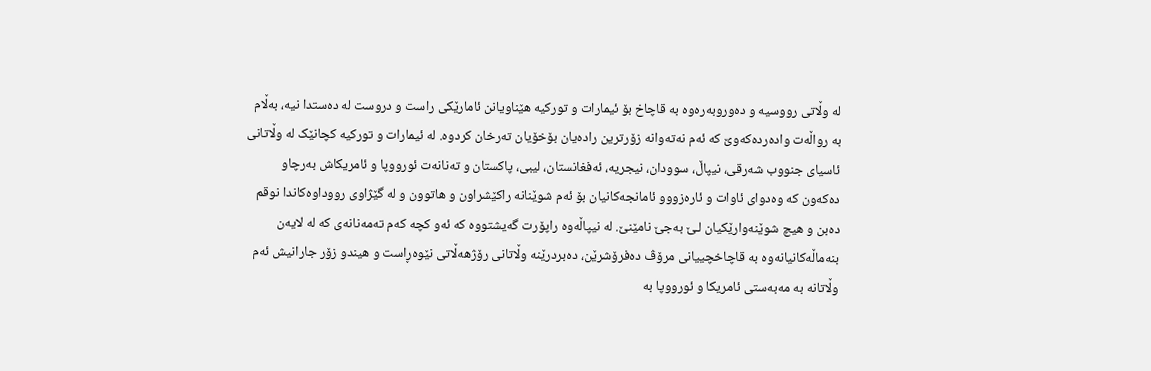له‌ وڵاتی‌ رووسیه ‌و ده‌وروبه‌ره‌وه‌ به‌ قاچاخ بۆ ئیمارات ‌و تورکیه‌ هێناویانن ئامارێکی‌ راست ‌و دروست له‌ ده‌ستدا نیه‌، به‌ڵام به‌ رواڵه‌ت واده‌رده‌که‌وێ‌ که‌ ئه‌م نه‌ته‌وانه‌ زۆرترین راده‌یان بۆخۆیان ته‌رخان کردوه‌. له‌ ئیمارات ‌و تورکیه‌ کچانێک له‌ وڵاتانی‌ ئاسیای‌ جنووب شه‌رقی‌، نیپاڵ‌، سوودان، نیجریه‌، ئه‌فغانستان، لیبی‌، پاکستان ‌و ته‌نانه‌ت ئورووپا ‌و ئامریکاش به‌رچاو ده‌که‌ون که‌ وه‌دوای‌ ئاوات ‌و ئاره‌زوو‌و ئامانجه‌کانیان بۆ ئه‌م شوێنانه‌ راکێشراون ‌و هاتوون ‌و له‌ گێژاوی‌ رووداوه‌کاندا نوقم ده‌بن ‌و هیچ شوێنه‌وارێکیان لـێ‌ به‌جێ‌ نامێنێ‌. له‌ نیپاڵه‌وه‌ راپۆرت گه‌یشتووه‌ که‌ ئه‌و کچه‌ که‌م ته‌مه‌نانه‌ی‌ که‌ له‌ لایه‌ن بنه‌ماڵه‌کانیانه‌وه‌ به‌ قاچاخچییانی‌ مرۆڤ ده‌فرۆشرێن، ده‌بردرێنه‌ وڵاتانی‌ رۆژهه‌ڵاتی‌ نێوه‌‌ڕاست ‌و هیند‌و زۆر جارانیش ئه‌م وڵاتانه‌ به‌ مه‌به‌ستی‌ ئامریکا ‌و ئورووپا به‌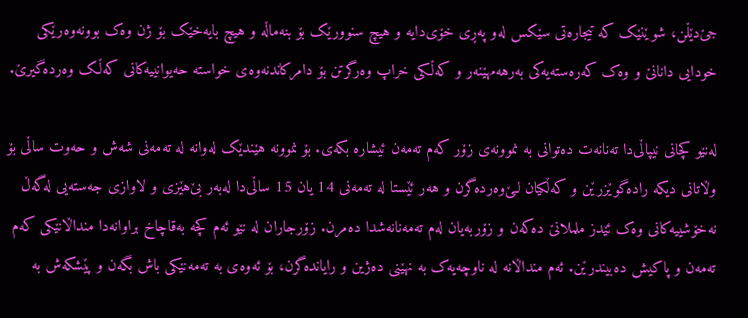جێ‌دێڵن، شوێنێک که‌ تیجاره‌تی‌ سێکس له‌و په‌‌ڕی‌ خۆی‌دایه‌ و هیچ سنوورێک بۆ بنه‌ماڵه‌ و هیچ بایه‌خێک بۆ ژن وه‌ک بوونه‌وه‌رێکی‌ خودایی‌ دانانێ ‌و وه‌ک که‌ره‌سته‌یه‌کی‌ به‌رهه‌مهێنه‌ر‌ و که‌ڵکی‌ خراپ وه‌رگرتن بۆ دامرکاندنه‌وه‌ی‌ خواسته‌ حه‌یوانییه‌کانی‌ که‌ڵک وه‌رده‌گیرێ‌.

له‌نێو کچانی‌ نیپاڵی‌دا ته‌نانه‌ت ده‌توانی‌ به‌ نموونه‌ی‌ زۆر که‌م ته‌مه‌ن ئیشاره‌ بکه‌ی‌. بۆ نموونه‌ هێندێک له‌وانه‌ له‌ ته‌مه‌نی‌ شه‌ش ‌و حه‌وت ساڵی‌ بۆ وڵاتانی‌ دیکه‌ راده‌گوێزرێن ‌و که‌ڵکیان لـێ‌وه‌رده‌گرن ‌و هه‌ر ئێستا له‌ ته‌مه‌نی‌ 14 یان 15 ساڵی‌دا له‌به‌ر بێ‌هێزی ‌و لاوازی‌ جه‌سته‌یی‌ له‌گه‌ڵ‌ نه‌خۆشییه‌کانی‌ وه‌ک ئێدز ململانێ‌ ده‌که‌ن ‌و زۆربه‌یان له‌م ته‌مه‌نانه‌شدا ده‌مرن. زۆرجاران له‌ نێو ئه‌م کچه‌ به‌قاچاخ براوانه‌دا منداڵانێکی‌ که‌م ته‌مه‌ن ‌و پاکیش ده‌بیندرێن. ئه‌م منداڵانه‌ له‌ ناوچه‌یه‌ک به‌ نهێنی‌ ده‌ژین و رایانده‌گرن، بۆ ئه‌وه‌ی‌ به‌ ته‌مه‌نێکی‌ باش بگه‌ن ‌و پێشکه‌ش به‌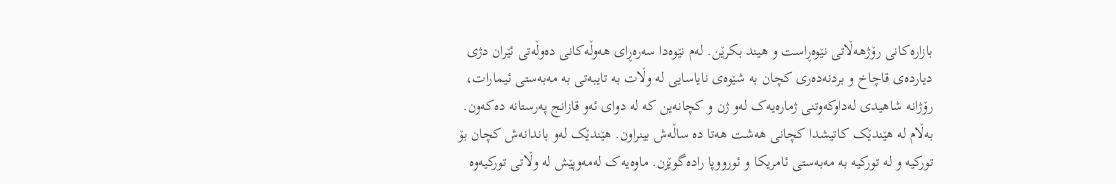بازاره‌کانی‌ رۆژهه‌ڵاتی‌ نێوه‌‌ڕاست ‌و هیند بکرێن. له‌م نێوه‌دا سه‌ره‌‌ڕای‌ هه‌وڵه‌کانی‌ ده‌وڵه‌تی‌ ئێران دژی‌ دیارده‌ی‌ قاچاخ ‌و بردنه‌ده‌ری‌ کچان به‌ شێوه‌ی‌ نایاسایی‌ له‌ وڵات به‌ تایبه‌تی‌ به‌ مه‌به‌ستی‌ ئیمارات، رۆژانه‌ شاهیدی‌ له‌داوکه‌وتنی‌ ژماره‌یه‌ک له‌و ژن ‌و کچانه‌ین که‌ له‌ دوای‌ ئه‌و قازانج په‌رستانه‌ ده‌که‌ون. به‌ڵام له‌ هێندێک کاتیشدا کچانی‌ هه‌شت هه‌تا ده‌ ساڵه‌ش بینراون. هێندێک له‌و باندانه‌ش کچان بۆ تورکیه ‌و له‌ تورکیه‌ به‌ مه‌به‌ستی‌ ئامریکا‌ و ئورووپا راده‌گوێزن. ماوه‌یه‌ک له‌مه‌وپێش له‌ وڵاتی‌ تورکیه‌وه‌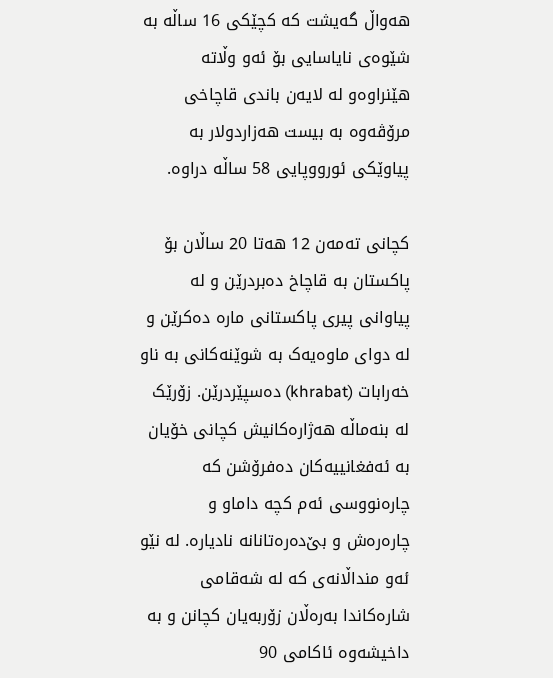هه‌واڵ‌ گه‌یشت که‌ کچێکی‌ 16 ساڵه‌ به‌ شێوه‌ی‌ نایاسایی‌ بۆ ئه‌و وڵاته‌ هێنراوه‌‌و له‌ لایه‌ن باندی‌ قاچاخی‌ مرۆڤه‌وه‌ به‌ بیست هه‌زاردولار به‌ پیاوێکی‌ ئورووپایی‌ 58 ساڵه‌ دراوه‌.

کچانی‌ ته‌مه‌ن 12 هه‌تا 20 ساڵان بۆ پاکستان به‌ قاچاخ ده‌بردرێن ‌و له‌ پیاوانی‌ پیری‌ پاکستانی‌ ماره‌ ده‌کرێن‌ و له‌ دوای‌ ماوه‌یه‌ک به‌ شوێنه‌کانی‌ به‌ ناو خه‌رابات (khrabat) ده‌سپێردرێن. زۆرێک له‌ بنه‌ماڵه‌ هه‌ژاره‌کانیش کچانی‌ خۆیان به‌ ئه‌فغانییه‌کان ده‌فرۆشن که‌ چاره‌نووسی‌ ئه‌م کچه‌ داما‌و‌ و چاره‌ره‌ش ‌و بێ‌ده‌ره‌تانانه‌ نادیاره‌. له‌ نێو ئه‌و منداڵانه‌ی‌ که‌ له‌ شه‌قامی‌ شاره‌کاندا به‌ره‌ڵان زۆربه‌یان کچانن ‌و به‌ داخیشه‌وه‌ ئاکامی‌ 90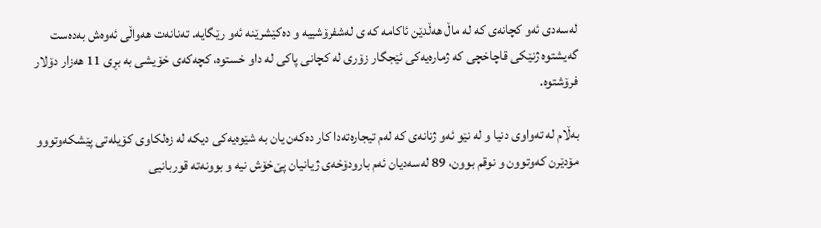له‌سه‌دی‌ ئه‌و کچانه‌ی‌ که‌ له‌ ماڵ‌ هه‌ڵدێن ئاکامه که ى‌ له‌شفرۆشییه‌ ‌و ده‌کێشرێنه‌ ئه‌و رێگایه‌. ته‌نانه‌ت هه‌واڵی‌ ئه‌وه‌ش به‌ده‌ست گه‌یشتوه‌ ژنێکی‌ قاچاخچی‌ که‌ ژماره‌یه‌کی‌ ئێجگار زۆری‌ له‌ کچانی‌ پاکی‌ له‌ داو خستوه‌، کچه‌که‌ی‌ خۆیشی‌ به‌ بڕی‌ 11 هه‌زار دۆلار فرۆشتوه‌.

به‌ڵام له‌ ته‌واوی‌ دنیا ‌و له‌ نێو ئه‌و ژنانه‌ی‌ که‌ له‌م تیجاره‌ته‌دا کار ده‌که‌ن یان به‌ شێوه‌یه‌کی‌ دیکه‌ له‌ زه‌لکاوی‌ کۆیله‌تی‌ پێشکه‌وتوو‌و مۆدێرن که‌وتوون ‌و نوقم بوون، 89 له‌سه‌دیان ئه‌م بارودۆخه‌ی‌ ژیانیان پێ‌خۆش نیه ‌و بوونه‌ته‌ قوربانیی‌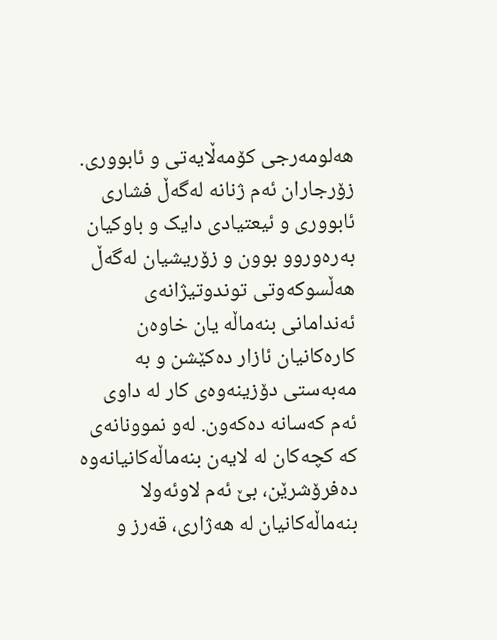هه‌لومه‌رجی‌ کۆمه‌ڵایه‌تی‌ و ئابووری‌. زۆرجاران ئه‌م ژنانه‌ له‌گه‌ڵ‌ فشاری‌ ئابووری و ئیعتیادی‌ دایک ‌و باوکیان به‌ره‌وروو بوون‌ و زۆریشیان له‌گه‌ڵ‌ هه‌ڵسوکه‌وتی‌ توند‌وتیژانه‌ی‌ ئه‌ندامانی‌ بنه‌ماڵه‌ یان خاوه‌ن کاره‌کانیان ئازار ده‌کێشن‌ و به‌ مه‌به‌ستی‌ دۆزینه‌وه‌ی‌ کار له‌ داوی‌ ئه‌م که‌سانه‌ ده‌که‌ون. له‌و نموونانه‌ی‌ که‌ کچه‌کان له‌ لایه‌ن بنه‌ماڵه‌کانیانه‌وه‌ ده‌فرۆشرێن، بێ‌ ئه‌م لاوئه‌ولا بنه‌ماڵه‌کانیان له‌ هه‌ژاری‌، قه‌رز ‌و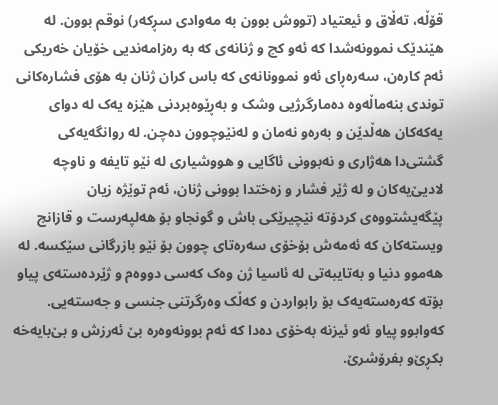قۆڵه‌، ته‌ڵاق ‌و ئیعتیاد (تووش بوون به‌ مه‌وادی‌ سڕکه‌ر) نوقم بوون. له‌ هێندێک نموونه‌شدا که‌ ئه‌و کچ ‌و ژنانه‌ی‌ که‌ به‌ ره‌زامه‌ندیی‌ خۆیان خه‌ریکی‌ ئه‌م کاره‌ن، سه‌ره‌‌ڕای‌ ئه‌و نموونانه‌ی‌ که‌ باس کران ژنان به‌ هۆی‌ فشاره‌کانی‌ توندی‌ بنه‌ماڵه‌وه‌ ده‌مارگرژیی‌ وشک ‌و به‌‌ڕێوه‌بردنی‌ هێزه‌ یه‌ک له‌ دوای‌ یه‌که‌کان هه‌ڵدێن ‌و به‌ره‌و نه‌مان ‌و له‌نێوچوون ده‌چن. له‌ روانگه‌یه‌کی‌ گشتی‌دا هه‌ژاری ‌و نه‌بوونی‌ ئاگایی‌ و هووشيارى له‌ نێو تایفه‌ و ناوچه‌ لادیێ‌یه‌کان ‌و له‌ ژێر فشار ‌و زه‌ختدا بوونی‌ ژنان، ئه‌م توێژه‌ زیان پێگه‌یشتووه‌ی‌ کردۆته‌ نێچیرێکی‌ باش ‌و گونجاو بۆ هه‌لپه‌رست ‌و قازانج ویسته‌کان که‌ ئه‌مه‌ش بۆخۆی‌ سه‌ره‌تای‌ چوون بۆ نێو بازرگانی‌ سێکسه‌. له‌ هه‌موو دنیا ‌و به‌تایبه‌تی‌ له‌ ئاسیا ژن وه‌ک که‌سی‌ دووه‌م و ژێرده‌سته‌ی‌ پیاو بۆته‌ که‌ره‌سته‌یه‌ک بۆ رابواردن ‌و که‌ڵک وه‌رگرتنی‌ جنسی ‌و جه‌سته‌یی‌. که‌وابوو پیاو ئه‌و ئیزنه‌ به‌خۆی‌ ده‌دا که‌ ئه‌م بوونه‌وه‌ره‌ بێ‌ ئه‌رزش ‌و بێ‌بایه‌خه‌ بکڕێ‌‌و بفرۆشرێ‌.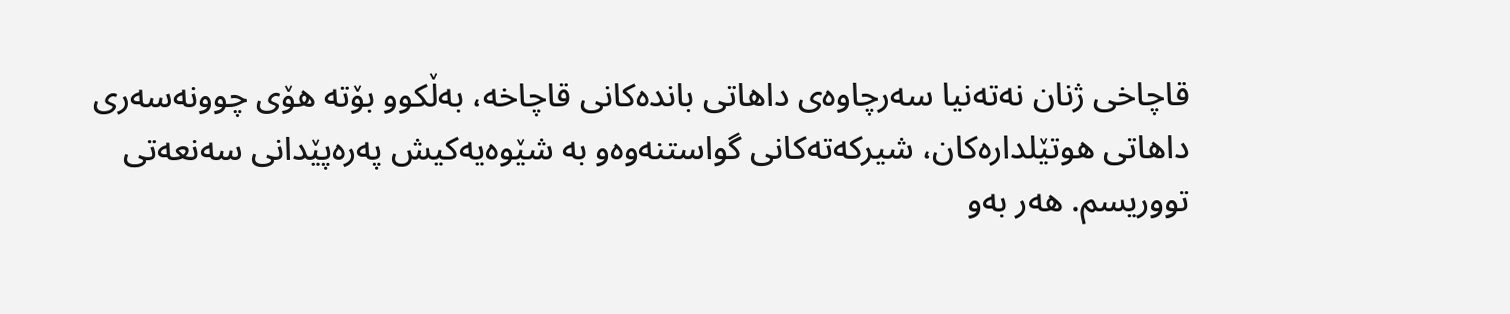قاچاخی‌ ژنان نه‌ته‌نیا سه‌رچاوه‌ی‌ داهاتی‌ بانده‌کانی‌ قاچاخه‌، به‌ڵکوو بۆته‌ هۆی‌ چوونه‌سه‌ری‌ داهاتی‌ هوتێلداره‌کان، شیرکه‌ته‌کانی‌ گواستنه‌وه‌‌و به‌ شێوه‌یه‌کیش په‌ره‌پێدانی‌ سه‌نعه‌تی‌ تووریسم. هه‌ر به‌و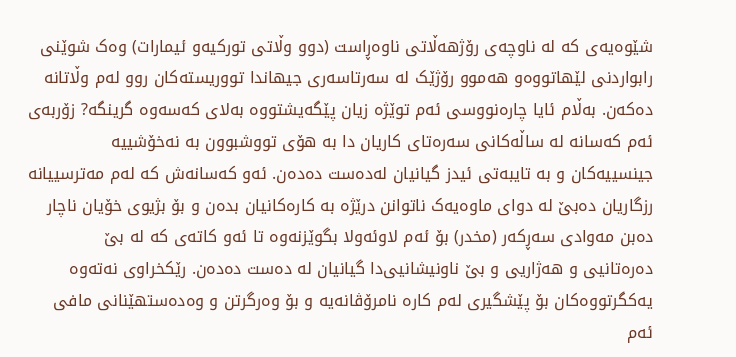شێوه‌یه‌ی‌ که‌ له‌ ناوچه‌ی‌ رۆژهه‌ڵاتی‌ ناوه‌‌ڕاست (دوو وڵاتی‌ تورکیه‌‌و ئیمارات) وه‌ک شوێنی‌ رابواردنی‌ لێهاتووه‌‌و هه‌موو رۆژێک له‌ سه‌رتاسه‌ری‌ جیهاندا تووریسته‌کان روو له‌م وڵاتانه‌ ده‌که‌ن. به‌ڵام ئایا چاره‌نووسی‌ ئه‌م توێژه‌ زیان پێگه‌یشتووه‌ به‌لای‌ که‌سه‌وه‌ گرینگه‌? زۆربه‌ی‌ ئه‌م که‌سانه‌ له‌ ساڵه‌کانی‌ سه‌ره‌تای‌ کاریان دا به‌ هۆی‌ تووشبوون به‌ نه‌خۆشییه‌ جینسییه‌کان‌ و به‌ تایبه‌تی‌ ئیدز گیانیان له‌ده‌ست ده‌ده‌ن. ئه‌و که‌سانه‌ش که‌ له‌م مه‌ترسییانه‌ رزگاریان ده‌بێ‌ له‌ دوای‌ ماوه‌یه‌ک ناتوانن درێژه‌ به‌ کاره‌کانیان بده‌ن ‌و بۆ بژیوی‌ خۆیان ناچار ده‌بن مه‌وادی‌ سه‌‌ڕکه‌ر (مخدر) بۆ ئه‌م لاوئه‌ولا بگوێزنه‌وه‌ تا ئه‌و کاته‌ی‌ که‌ له‌ بێ‌ ده‌ره‌تانیی ‌و هه‌ژاریی ‌و بێ‌ ناونیشانیی‌دا گیانیان له ‌ده‌ست ده‌ده‌ن. رێکخراوی‌ نه‌ته‌وه‌ یه‌کگرتووه‌کان بۆ پێشگیرى‌ له‌م کاره‌ نامرۆڤانه‌یه ‌و بۆ وه‌رگرتن‌ و وه‌ده‌ستهێنانی‌ مافی‌ ئه‌م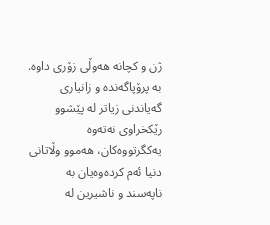ژن ‌و کچانه‌ هه‌وڵی‌ زۆری‌ داوه‌. به‌ پرۆپاگه‌نده ‌و زانیاری‌ گه‌یاندنی‌ زیاتر له‌ پێشوو رێکخراوی‌ نه‌ته‌وه‌ یه‌کگرتووه‌کان، هه‌موو وڵاتانی‌ دنیا ئه‌م کرده‌وه‌یان به‌ ناپه‌سند ‌و ناشیرین له‌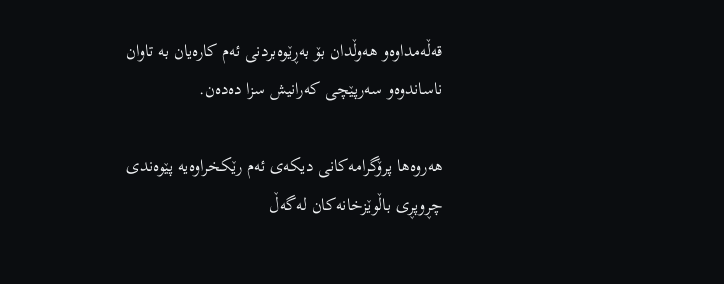قه‌ڵه‌مداوه‌‌و هه‌وڵدان بۆ به‌‌ڕێوه‌بردنی‌ ئه‌م کاره‌یان به‌ تاوان ناساندوه‌‌و سه‌رپێچی‌ که‌رانیش سزا ده‌ده‌ن.

هه‌روه‌ها پرۆگرامه‌کانی‌ دیکه‌ی‌ ئه‌م رێکخراوه‌یه‌ پێوه‌ندی‌ چڕ‌وپڕی‌ باڵوێزخانه‌کان له‌گه‌ڵ‌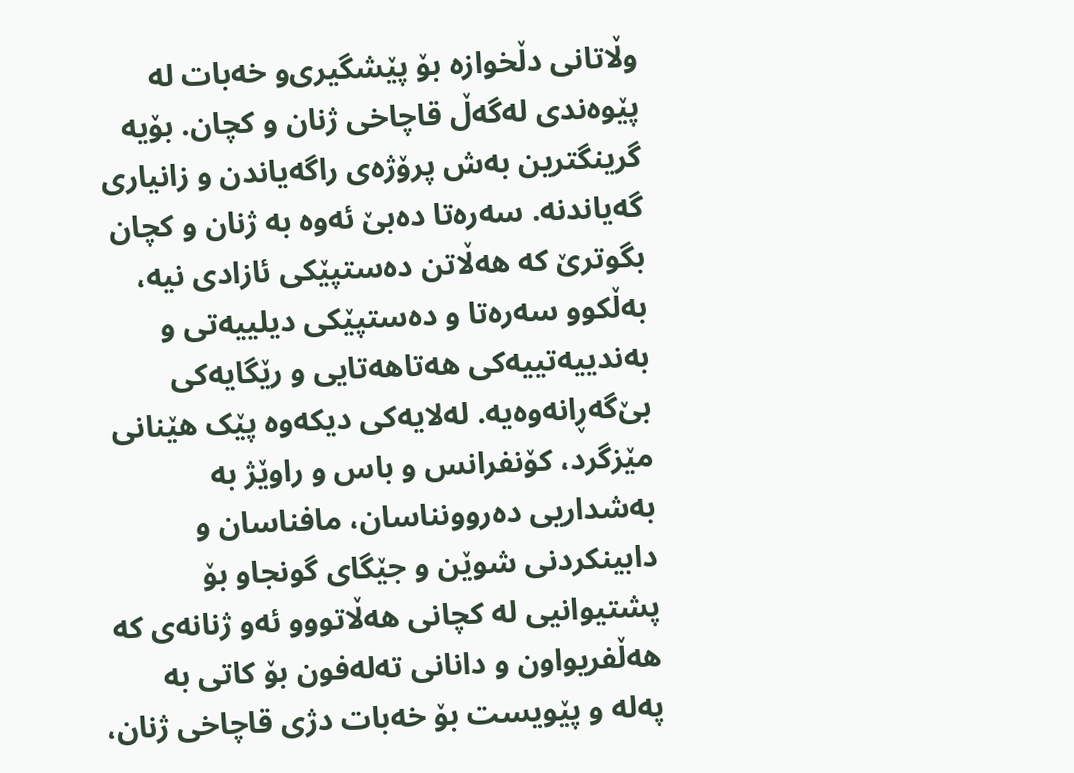وڵاتانی‌ دڵخوازه‌ بۆ پێشگیری‌‌و خه‌بات له‌ پێوه‌ندی‌ له‌گه‌ڵ‌ قاچاخی‌ ژنان‌ و کچان. بۆیه‌ گرینگترین به‌ش پرۆژه‌ی‌ راگه‌یاندن ‌و زانیاری‌ گه‌یاندنه‌. سه‌ره‌تا ده‌بێ‌ ئه‌وه‌ به‌ ژنان‌ و کچان بگوترێ‌ که‌ هه‌ڵاتن ده‌ستپێکی‌ ئازادی‌ نیه‌، به‌ڵکوو سه‌ره‌تا‌ و ده‌ستپێکی‌ دیلییه‌تی ‌و به‌ندییه‌تییه‌کی‌ هه‌تاهه‌تایی ‌و رێگایه‌کی‌ بێ‌گه‌‌ڕانه‌وه‌یه‌. له‌لایه‌کی‌ دیکه‌وه‌ پێک هێنانی‌ مێزگرد، کۆنفرانس ‌و باس ‌و راوێژ به‌ به‌شداریی‌ ده‌روونناسان، مافناسان ‌و دابینکردنی‌ شوێن‌ و جێگای‌ گونجاو بۆ پشتیوانیی‌ له‌ کچانی‌ هه‌ڵاتوو‌و ئه‌و ژنانه‌ی‌ که‌ هه‌ڵفریواون ‌و دانانی‌ ته‌له‌فون بۆ کاتی‌ به‌ په‌له ‌و پێویست بۆ خه‌بات دژی‌ قاچاخی‌ ژنان،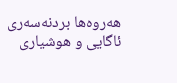هه‌روه‌ها بردنه‌سه‌ری‌ ئاگایی ‌و هوشیاری‌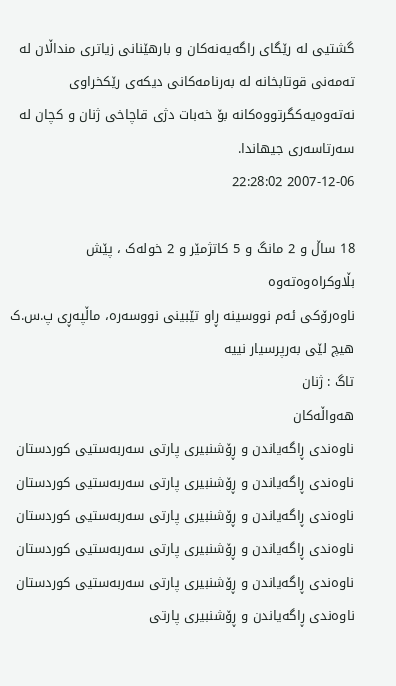گشتیی‌ له‌ رێگای‌ راگه‌یه‌نه‌کان ‌و بارهێنانی‌ زیاتری‌ منداڵان له‌ ته‌مه‌نی‌ قوتابخانه‌ له‌ به‌رنامه‌کانی‌ دیکه‌ی‌ رێکخراوی‌ نه‌ته‌وه‌یه‌کگرتووه‌کانه‌ بۆ خه‌بات دژی‌ قاچاخی‌ ژنان ‌و کچان له‌ سه‌رتاسه‌ری‌ جيهاندا.
2007-12-06 22:28:02

18 ساڵ و 2 مانگ و 5 کاتژمێر و 2 خوله‌ک ، پێش بڵاوکراه‌وه‌ته‌وه‌
ناوه‌رۆکی ئه‌م نووسینه‌ ڕاو تێبینی نووسه‌ره، ماڵپه‌ڕی پ.س.ک هیچ لێی به‌رپرسیار نییه
تاگ : ژنان‌
هه‌واڵه‌کان
ناوەندی ڕاگەیاندن و ڕۆشنبیری پارتی سەربەستیی کوردستان
ناوەندی ڕاگەیاندن و ڕۆشنبیری پارتی سەربەستیی کوردستان
ناوەندی ڕاگەیاندن و ڕۆشنبیری پارتی سەربەستیی کوردستان
ناوەندی ڕاگەیاندن و ڕۆشنبیری پارتی سەربەستیی کوردستان
ناوەندی ڕاگەیاندن و ڕۆشنبیری پارتی سەربەستیی کوردستان
ناوەندی ڕاگەیاندن و ڕۆشنبیری پارتی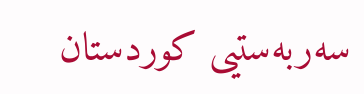سەربەستیی کوردستان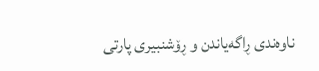ناوەندی ڕاگەیاندن و ڕۆشنبیری پارتی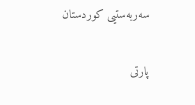سەربەستیی کوردستان

پارتی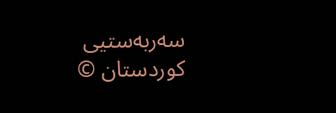سه‌ربه‌ستیی کوردستان ©